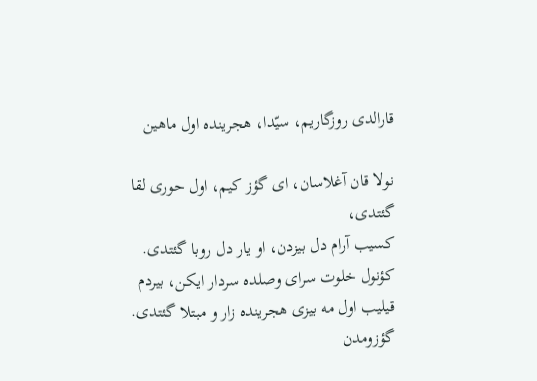قارالدی روزگاریم، سیّدا، هجرینده اول ماهین

نولا قان آغلاسان، ای گؤز کیم، اول حوری لقا گئتدی،
کسیب آرام دل بیزدن، او یار دل روبا گئتدی.
کؤنول خلوت سرای وصلده سردار ایکن، بیردم
قیلیب اول مه بیزی هجرینده زار و مبتلا گئتدی.
گؤزومدن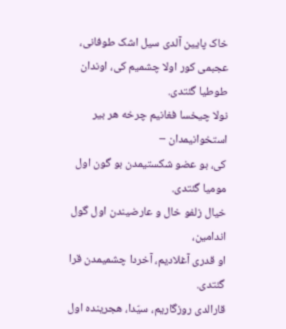خاک پایین آلدی سیل اشک طوفانی،
عجبمی کور اولا چشمیم کی، اوندان طوطیا گئتدی.
نولا چیخسا فغانیم چرخه هر بیر استخوانیمدان –
کی، بو عضو شکستیمدن بو گون اول مومیا گئتدی.
خیال زلفو خال و عارضیندن اول گول اندامین،
او قدری آغلادیم، آخردا چشمیمدن قرا گئتدی.
قارالدی روزگاریم، سیّدا، هجرینده اول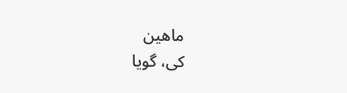ماهین
کی، گویا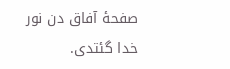صفحۀ آفاق دن نور خدا گئتدی.